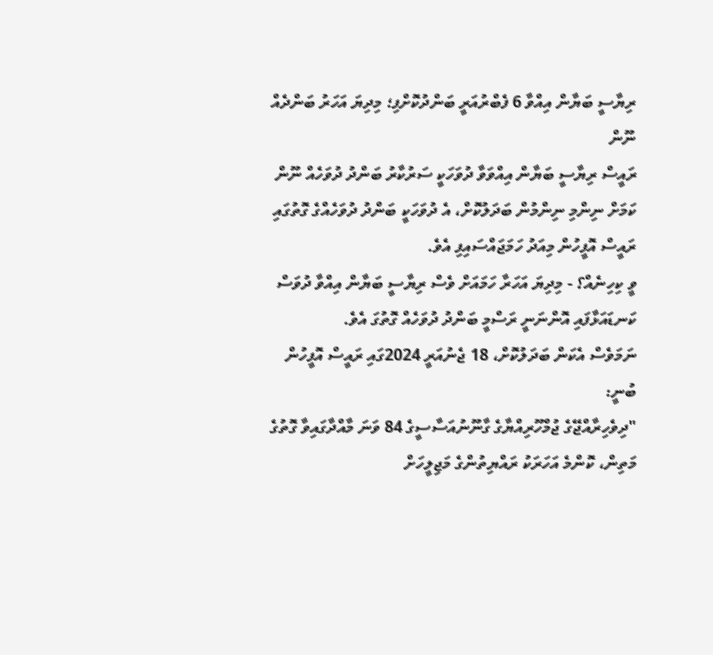ރިޔާސީ ބަޔާން އިއްވާ 6 ފެބްރުއަރީ ބަންދުކޮށްފި؛ މިދިޔަ އަހަރު ބަންދެއް ނޫން
ރައީސް ރިޔާސީ ބަޔާން އިއްވަވާ ދުވަހަކީ ސަރުކާރު ބަންދު ދުވަހެއް ނޫން ކަމަށް ނިންމި ނިންމުން ބަދަލުކޮށް، އެ ދުވަހަކީ ބަންދު ދުވަހެއްގެ ގޮތުގައި ރައީސް އޮފީހުން މިއަދު ހަމަޖައްސައިފި އެވެ.
ވީ ކިހިނެއް؟ - މިދިޔަ އަހަރާ ހަމައަށް ވެސް ރިޔާސީ ބަޔާން އިއްވާ ދުވަސް ކަނޑައަޅާފައި އޮންނަނީ ރަސްމީ ބަންދު ދުވަހެއް ގޮތުގަ އެވެ.
ނަމަވެސް އެކަން ބަދަލުކޮށް، 18 ޖެނުއަރީ 2024ގައި ރައީސް އޮފީހުން ބުނީ:
"ދިވެހިރާއްޖޭގެ ޖުމްހޫރިއްޔާގެ ގާނޫނުއަސާސީގެ 84 ވަނަ މާއްދާގައިވާ ގޮތުގެ މަތިން، ކޮންމެ އަހަރަކު ރައްޔިތުންގެ މަޖިލީހަށް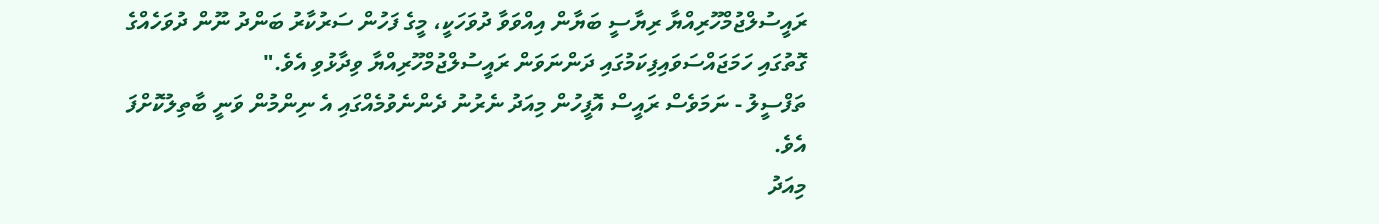ރައީސުލްޖުމްހޫރިއްޔާ ރިޔާސީ ބަޔާން އިއްވަވާ ދުވަހަކީ، މީގެ ފަހުން ސަރުކާރު ބަންދު ނޫން ދުވަހެއްގެ ގޮތުގައި ހަމަޖައްސަވައިފިކަމުގައި ދަންނަވަން ރައީސުލްޖުމްހޫރިއްޔާ ވިދާޅުވި އެވެ."
ތަފްސީލު - ނަމަވެސް ރައީސް އޮފީހުން މިއަދު ނެރުނު ދެންނެވުމެއްގައި އެ ނިންމުން ވަނީ ބާތިލުކޮށްފަ އެވެ.
މިއަދު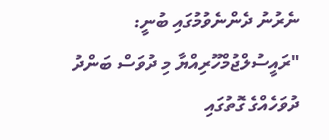ނެރުނު ދެންނެވުމުގައި ބުނީ:
"ރައީސުލްޖުމްހޫރިއްޔާ މި ދުވަސް ބަންދު ދުވަހެއްގެ ގޮތުގައި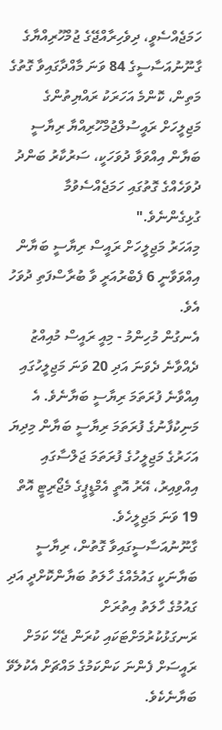ހަމަޖެއްސެވީ، ދިވެހިރާއްޖޭގެ ޖުމްހޫރިއްޔާގެ ގާނޫނުއަސާސީގެ 84 ވަނަ މާއްދާގައިވާ ގޮތުގެ މަތިން، ކޮންމެ އަހަރަކު ރައްޔިތުންގެ މަޖިލީހަށް ރައީސުލްޖުމްހޫރިއްޔާ ރިޔާސީ ބަޔާން އިއްވަވާ ދުވަހަކީ، ސަރުކާރު ބަންދު ދުވަހެއްގެ ގޮތުގައި ހަމަޖެއްސެވުމާ ގުޅިގެންނެވެ."
މިއަހަރު މަޖިލީހަށް ރައީސް ރިޔާސީ ބަޔާން އިއްވަވާނީ 6 ފެބްރުއަރީ ވާ ބުރާސްފަތި ދުވަހު އެވެ.
އެނގުން މުހިންމު - މިއީ ރައީސް މުއިއްޒު ދެއްވާނެ ދެވަނަ އަދި 20 ވަނަ މަޖިލީހުގައި އިއްވާނެ ފުރަތަމަ ރިޔާސީ ބަޔާނެވެ. އެ މަނިކުފާނުގެ ފުރަތަމަ ރިޔާސީ ބަޔާން މިދިޔަ އަހަރުގެ މަޖިލީހުގެ ފުރަތަމަ ޖަލްސާގައި އިއްވިއިރު، އޭރު އޮތީ އެމްޑީޕީގެ މެޖޯރިޓީ އޮތް 19 ވަނަ މަޖިލީހެވެ.
ގާނޫނުއަސާސީގައިވާ ގޮތުން، ރިޔާސީ ބަޔާނަކީ ގައުމެއްގެ ހާލަތު ބަޔާންކޮށްދީ އަދި ގައުމުގެ ހާލަތު އިތުރަށް ރަނގަޅުކުރުމަށްޓަކައި ކުރަން ޖެހޭ ކަމަށް ރައީސަށް ފެންނަ ކަންކަމުގެ މައްޗަށް އެކުލެވޭ ބަޔާނެކެވެ.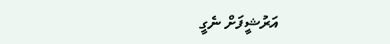އަރުޝީފަށް ނެގީ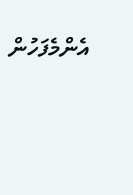އެންމެފަހުން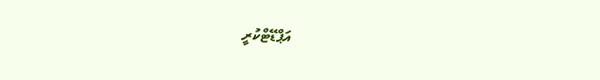އަޕްޑޭޓްކުރީ